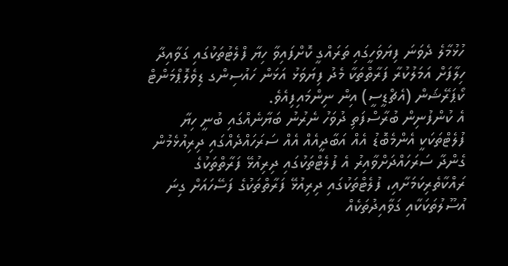ހުޅުމާލެ ދެވަނަ ފިޔަވަހީގައި ތަރައްގީ ކޮށްފައިވާ ހިޔާ ފްލެޓުތަކުގައި ގަވާއިދާ ހިލާފަށް އަމަލުކުރާ ފަރާތްތަކާ މެދު ފިޔަވަޅު އަޅަން ހައުސިންގ ޑިވެލޮޕްމަންޓް ކޯޕަރޭޝަން (އެޗްޑީސީ) އިން ނިންމައިފިއެވެ.
އެ ކުންފުނިން ބުރާސްފަތި ދުވަހު ނެރުނު ބަޔާނެއްގައި ބުނީ ހިޔާ ފުލެޓްތަކަކީ އެންމެބޮޑު އެއް އަބާދީއެއް އެއް ސަރަހައްދެއްގައި ދިރިއުޅެމުން ގެންދާ ސަރަހައްދަށްވާއިރު އެ ފުލެޓްތަކުގައި ދިރިއުޅޭ ފަރާތްތަކުގެ ރައްކާތެރިކަމަށާއި، ފުލެޓްތަކުގައި ދިރިއުޅޭ ފަރާތްތަކުގެ ފަސޭހައަށް ގިނަ އުސޫލުތަކަކާއި ގަވާއިދުތަކެއް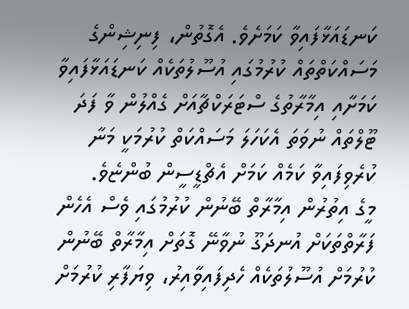ކަނޑައަޅާފައިވާ ކަމަށެވެ. އެގޮތުން، ފިނިޝިންގެ މަސައްކަތްތައް ކުރުމުގައި އުސޫލުތަކެއް ކަނޑައަޅާފައިވާ ކަމަށާއި އިމާރާތުގެ ސްޓަރަކްޗާއަށް ގެއްލުން ވާ ފަދަ ޓޫލްތައް ނުވަތަ އެކަހަލަ މަސައްކަތް ކުރުމަކީ މަނާ ކުރެވިފައިވާ ކަމެއް ކަމަށް އެޗްޑީސީން ބުންޏެވެ.
މީގެ އިތުރުން އިމާރާތް ބޭނުން ކުރުމުގައި ވެސް އެހެން ފަރާތްތަކަށް އުނދަގޫ ނުވާނޭ ގޮތަށް އިމާރާތް ބޭނުން ކުރުމަށް އުސޫލުތަކެއް ހެދިފައިވާއިރު، ވިޔަފާރި ކުރުމަށް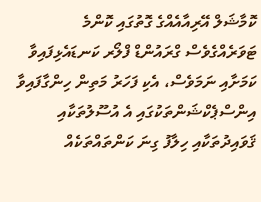ކޮމާޝަލް އޭރިއާއެއްގެ ގޮތުގައި ކޮންމެ ޓަވަރެއްގެވެސް ގްރައުންޑް ފްލޯރ ކަނޑައެޅިފައިވާ ކަމަށާއި ނަމަވެސް، އެކި ފަހަރު މަތިން ހިންގާފައިވާ އިންސްޕެކްޝަންތަކުގައި އެ އުސޫލުތަކާއި ޤަވައިދުތަކާއި ހިލާފު ގިނަ ކަންތައްތަކެއް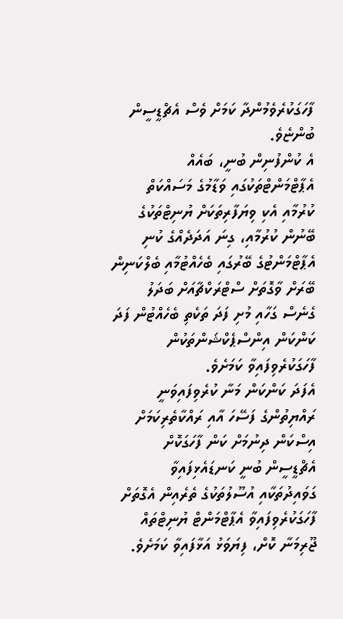ފާހަގަކުރެވެމުންދާ ކަމަށް ވެސް އެޗްޑީސީން ބުންޏެވެ.
އެ ކުންފުނިން ބުނީ، ބައެއް އެޕާޓްމަންޓްތަކުގައި ވަޑާމުގެ މަސައްކަތް ކުރުމާއި އެކި ވިޔަފާރިތަކަށް ޔުނިޓްތަކުގެ ބޭނުން ކުރުމާއި، ގިނަ އަދަދެއްގެ ކުނި އެޕާޓްމަންޓުގެ ބޭރުގައި ބެހެއްޓުމާއި ބެލްކަނިން ބޭރަށް ވާގޮތަށް ސްޓްރަކްޗާއަށް ބަދަލު ގެނެސް ގަހާއި މުށި ފަދަ ތަކެތި ބެހެއްޓުން ފަދަ ކަންކަން އިންސްޕެކްޝަންތަކުން ފާހަގަކުރެވިފައިވާ ކަމަށެވެ.
އެފަދަ ކަންކަން މަނާ ކުރެވިފައިވަނީ ރައްޔިތުންގެ ފަސޭހަ އާއި ރައްކާތެރިކަމަށް އިސްކަން ދިނުމަށް ކަން ފާހަގަކޮށް އެޗްޑީސީން ބުނީ ކަނޑައެޅިފައިވާ ގަވައިދުތަކާއި އުސޫލުތަކުގެ ތެރެއިން އެގޮތަށް ފާހަގަކުރެވިފައިވާ އެޕާޓްމަންޓް ޔުނިޓްތައް ޖޫރިމަނާ ކޮށް، ފިޔަވަޅު އަޅާފައިވާ ކަމަށެވެ.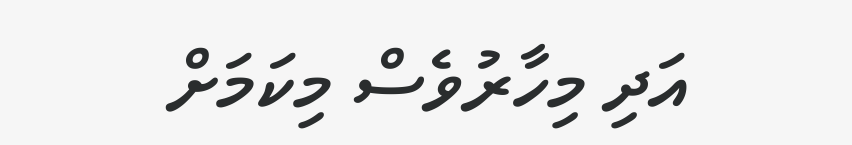އަދި މިހާރުވެސް މިކަމަށް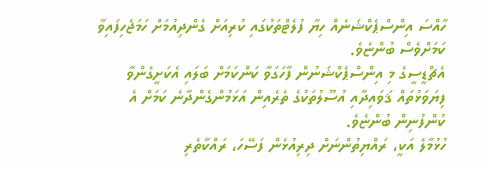ހާއްސަ އިންސްޕެކްޝަނެއް ހިޔާ ފުލެޓްތަކުގައި ކުރިއަށް ގެންދިއުމަށް ހަމަޖެހިފައިވާ ކަމަށްވެސް ބުންޏެވެ.
އެޗްޑީސީގެ މި އިންސްޕެކްޝަނުން ފާހަގަވާ ކަންކަމަށް ބަލައި އެކަށީގެންވާ ފިޔަވަޅުތައް ޤަވައިދާއި އުސޫލުތަކުގެ ތެރެއިން އަޅަމުންގެންދާނެ ކަމަށް އެ ކުންފުނިން ބުންޏެވެ.
ހުޅުމާލެ އަކީ، ރައްޔިތުންނަށް ދިރިއުޅެން ފަސޭހަ، ރައްކާތެރި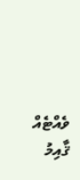ވެއްޓެއް ޤާއިމު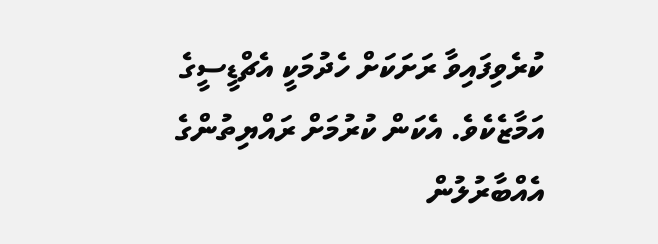ކުރެވިފައިވާ ރަށަކަށް ހެދުމަކީ އެޗްޑީސީގެ އަމާޒެކެވެ. އެކަން ކުރުމަށް ރައްޔިތުންގެ އެއްބާރުލުން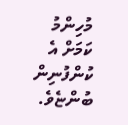މުހިންމު ކަމަށް އެ ކުންފުނިން ބުންޏެވެ.